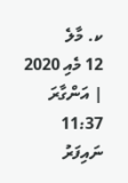ކ. މާލެ
12 މެއި 2020 | އަންގާރަ 11:37
ނައިފަރު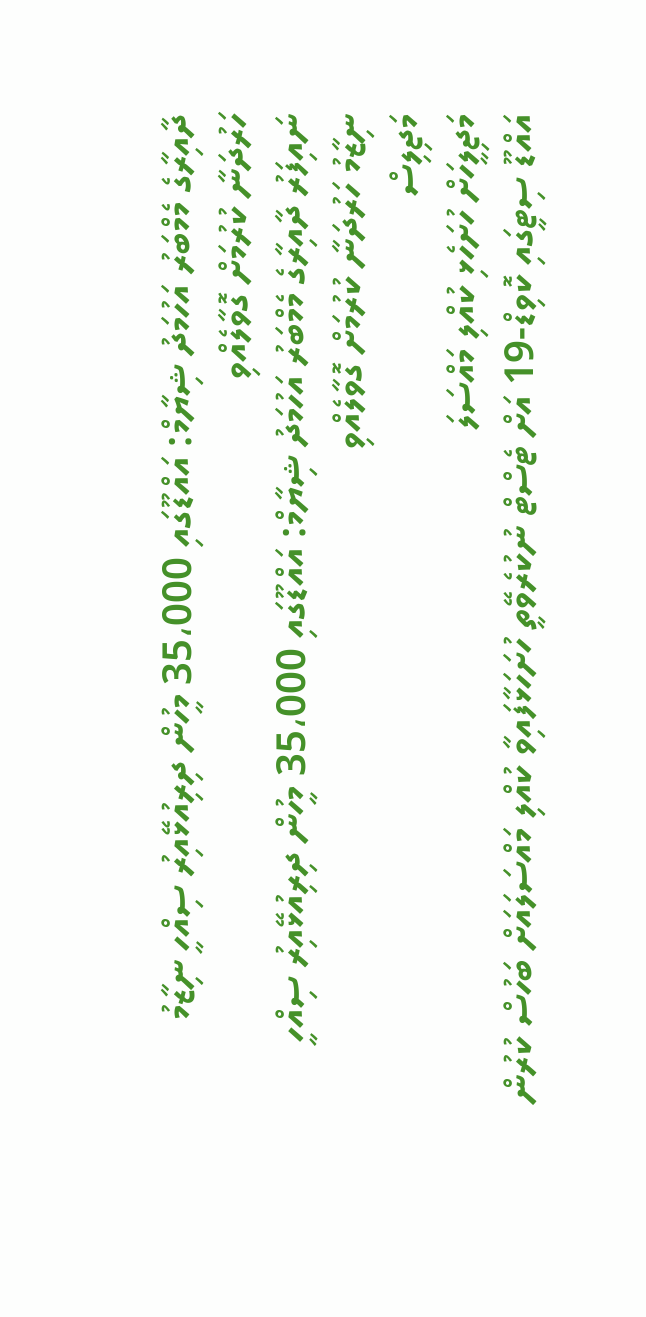ދާއިރާގެ މެމްބަރު އަހުމަދު ޝިޔާމް: އައްޑޫގައި 35،000 މީހުން ދިރިއުޅޭއިރު ސިއްހީ ނިޒާމު ހަރުދަނާ ކުރުމަށް ގޮވާލެއްވި
ނައިފަރު ދާއިރާގެ މެމްބަރު އަހުމަދު ޝިޔާމް: އައްޑޫގައި 35،000 މީހުން ދިރިއުޅޭއިރު ސިއްހީ ނިޒާމު ހަރުދަނާ ކުރުމަށް ގޮވާލެއްވި
މަޖިލިސް
މަޖިލީހަށް ހުށަހެޅި ކުއްލި މައްސަލަ
އައްޑޫ ސިޓީގައި ކޮވިޑް-19 އަށް ޓެސްޓް ނުކުރެވޭތީ ހުށަހަޅާފައިވާ ކުއްލި މައްސަލައަށް ބަހުސް ކުރުން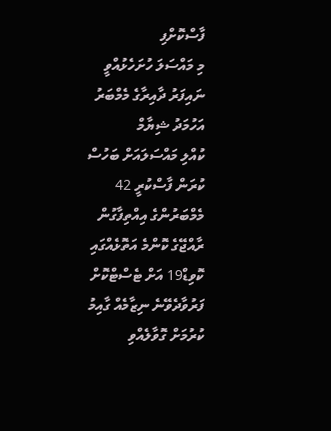ފާސްކޮށްފި
މި މައްސަލަ ހުށަހެޅުއްވީ ނައިފަރު ދާއިރާގެ މެމްބަރު އަހުމަދު ޝިޔާމް
ކުއްލި މައްސަލައަށް ބަހުސް ކުރަން ފާސްކުރީ 42 މެމްބަރުންގެ އިއްތިފާގުން
ރާއްޖޭގެ ކޮންމެ އަތޮޅެއްގައި ކޮވިޑް19 އަށް ޓެސްޓްކޮށް ފަރުވާދެވޭނެ ނިޒާމެއް ގާއިމު ކުރުމަށް ގޮވާލެއްވި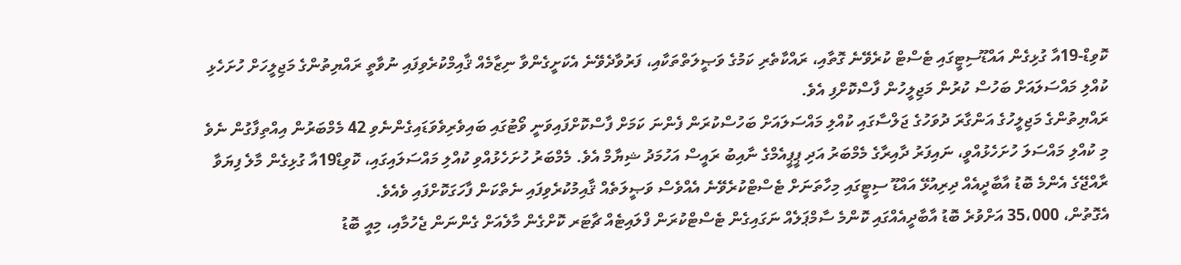ކޮވިޑް-19އާ ގުޅިގެން އައްޑޫސިޓީގައި ޓެސްޓް ކުރެވޭނެ ގޮތާއި، ރައްކާތެރި ކަމުގެ ވަޞީލަތްތަކާއި، ފަރުވާދެވޭނެ އެކަށީގެންވާ ނިޒާމެއް ޤާއިމްކުރެވިފައި ނުވާތީ ރައްޔިތުންގެ މަޖިލީހަށް ހުށަހެޅި ކުއްލި މައްސަލައަށް ބަހުސް ކުރުން މަޖިލީހުން ފާސްކޮށްފި އެވެ.
ރައްޔިތުންގެ މަޖިލީހުގެ އަންގާރަ ދުވަހުގެ ޖަލްސާގައި ކުއްލި މައްސަލައަށް ބަހުސްކުރަން ފެންނަ ކަމަށް ފާސްކޮށްފައިވަނީ ވޯޓުގައި ބައިވެރިވެވަޑައިގެންނެވި 42 މެމްބަރުން އިއްތިފާގުން ނެވެ
މި ކުއްލި މައްސަލަ ހުށަހެޅުއްވީ، ނައިފަރު ދާއިރާގެ މެމްބަރު އަދި ޕީޕީއެމްގެ ނާއިބު ރައީސް އަހުމަދު ޝިޔާމް އެވެ. މެމްބަރު ހުށަހެޅުއްވި ކުއްލި މައްސަލައިގައި، ކޮވިޑް19އާ ގުޅިގެން މާލެ ފިޔަވާ ރާއްޖޭގެ އެންމެ ބޮޑު އާބާދީއެއް ދިރިއުޅޭ އައްޑޫ ސިޓީގައި މިހާތަނަށް ޓެސްޓްކުރެވޭނެ އެއްވެސް ވަޞީލަތެއް ޤާއިމުކުރެވިފައި ނެތްކަން ފާހަގަކޮށްފައި ވެއެވެ.
އެގޮތުން، 35،000 އަށްވުރެ ބޮޑު އާބާދީއެއްގައި ކޮންމެ ސާމްޕަލެއް ނަގައިގެން ޓެސްޓްކުރަން ފްލައިޓެއް ޗާޓަރ ކޮށްގެން މާލެއަށް ގެންނަން ޖެހުމާއި، މިއީ ބޮޑު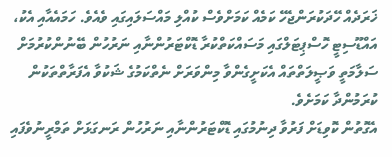ޚަރަދެއް ހޭދަކުރަންޖެހޭ ކަމެއް ކަމަށްވެސް ކުއްލި މައްސަލައިގައި ވެއެވެ. ހަމައެއާއި އެކު، އައްޑޫސިޓީ ހޮސްޕިޓަލްގައި މަސައްކަތްކުރާ ޑޮކްޓަރުންނާއި ނަރުހުން ބޭނުންކުރުމަށް ސަލާމަތީ ވަޞީލަތްތައް އެކަށީގެންވާ މިންވަރަށް ނެތްކަމުގެ ޝަކުވާ އެފަރާތްތަކުން ކުރަމުންދާ ކަމަށެވެ.
އެގޮތުން ކޮވިޑަށް ފަރުވާ ދިނުމުގައި ޑޮކްޓަރުންނާއި ނަރުހުން ރަނގަޅަށް ތަމްރީނުވެފައި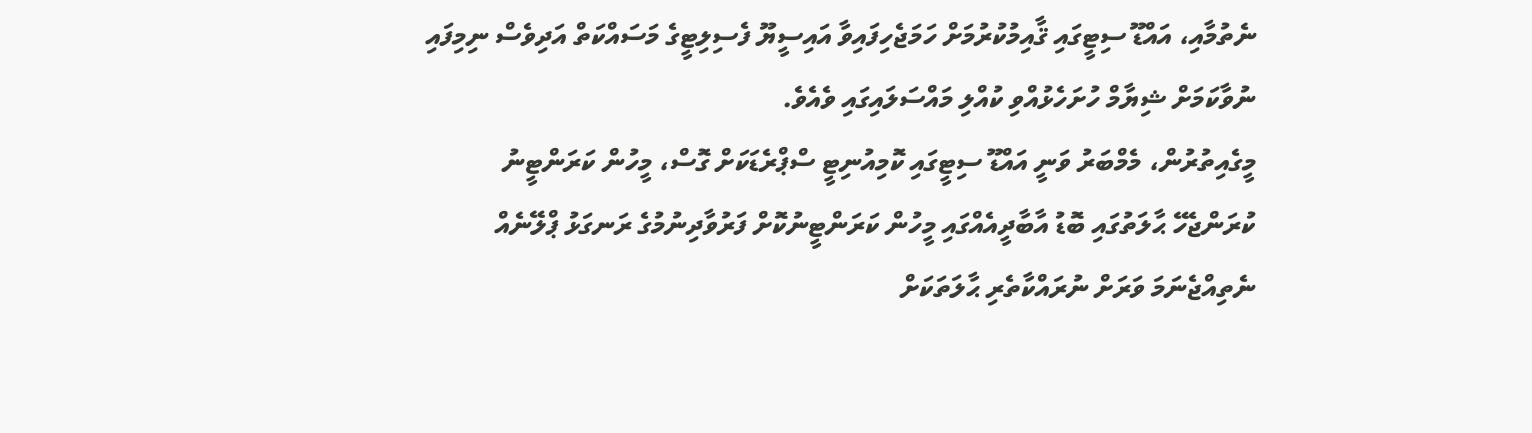ނެތުމާއި، އައްޑޫ ސިޓީގައި ޤާއިމުކުރުމަށް ހަމަޖެހިފައިވާ އައިސީޔޫ ފެސިލިޓީގެ މަސައްކަތް އަދިވެސް ނިމިފައި ނުވާކަމަށް ޝިޔާމް ހުށަހެޅުއްވި ކުއްލި މައްސަލައިގައި ވެއެވެ.
މީގެއިތުރުން، މެމްބަރު ވަނީ އައްޑޫ ސިޓީގައި ކޮމިއުނިޓީ ސްޕްރެޑަކަށް ގޮސް، މީހުން ކަރަންޓީނު ކުރަންޖެހޭ ޙާލަތުގައި ބޮޑު އާބާދީއެއްގައި މީހުން ކަރަންޓީނުކޮށް ފަރުވާދިނުމުގެ ރަނގަޅު ޕްލޭނެއް ނެތިއްޖެނަމަ ވަރަށް ނުރައްކާތެރި ޙާލަތަކަށް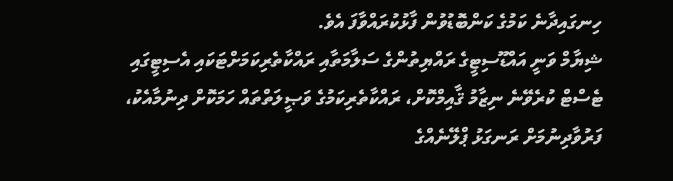ހިނގައިދާނެ ކަމުގެ ކަންބޮޑުވުން ފާޅުކުރައްވާފަ އެވެ.
ޝިޔާމް ވަނީ އައްޑޫސިޓީގެ ރައްޔިތުންގެ ސަލާމަތާއި ރައްކާތެރިކަމަށްޓަކައި އެސިޓީގައި ޓެސްޓް ކުރެވޭނެ ނިޒާމު ޤާއިމްކޮށް، ރައްކާތެރިކަމުގެ ވަޞީލަތްތައް ހަމަކޮށް ދިނުމާއެކު، ފަރުވާދިނުމަށް ރަނގަޅު ޕްލޭނެއްގެ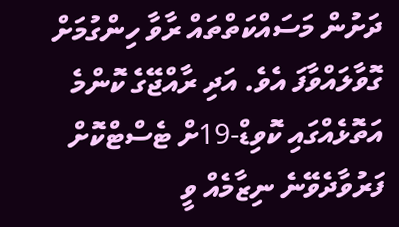ދަށުން މަސައްކަތްތައް ރާވާ ހިންގުމަށް ގޮވާލައްވާފަ އެވެ. އަދި ރާއްޖޭގެ ކޮންމެ އަތޮޅެއްގައި ކޮވިޑް-19ށް ޓެސްޓްކޮށް ފަރުވާދެވޭނެ ނިޒާމެއް ވީ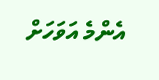އެންމެ އަވަހަށް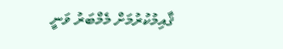ޤާއިމުކުރުމަށް މެމްބަރު ވަނީ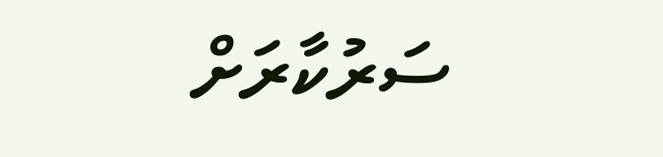ސަރުކާރަށް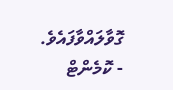ގޮވާލައްވާފައެވެ.
- ކޮމެންޓް